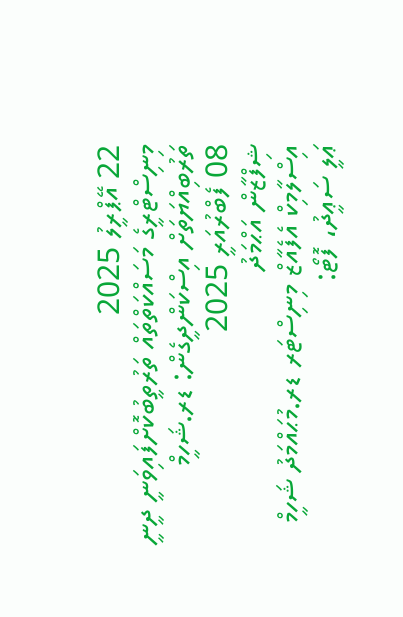22 އޭޕްރީލު 2025
މިނިސްޓްރީގެ މަސައްކަތްތައް ތަރުތީބުކޮށްފައިވަނީ ދީނީ ތަރުބިއްޔަތަށް އިސްކަންދީގެން: ޑރ.ޝަހީމް
08 ފެބްރުއަރީ 2025
ޝިފްޒާން އަޙްމަދު
އިސްލާމިކް އެފެއާޒް މިނިސްޓަރ ޑރ.މުޙައްމަދު ޝަހީމް ޢަލީ ސަޢީދު، ފޮޓޯ: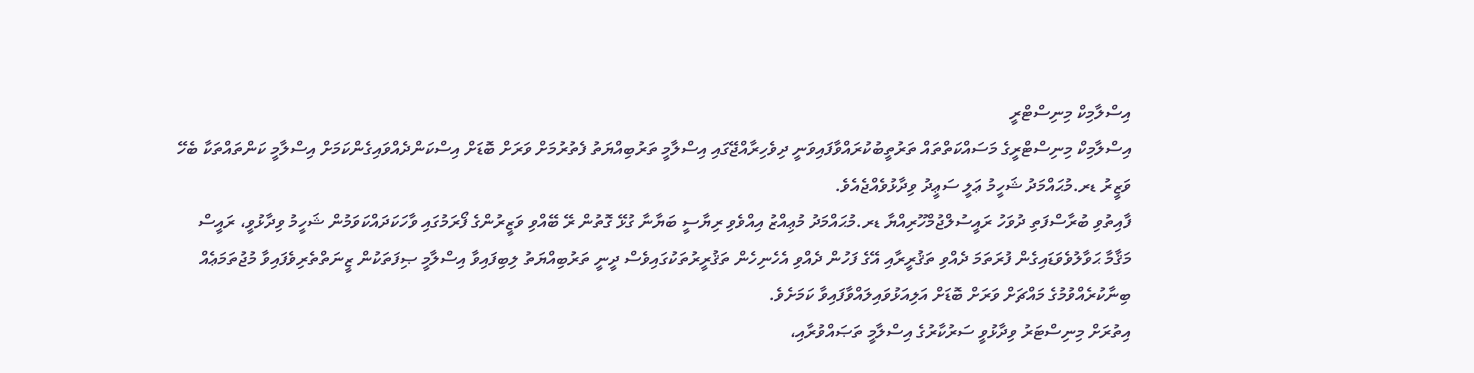އިސްލާމިކް މިނިސްޓްރީ
އިސްލާމިކް މިނިސްޓްރީގެ މަސައްކަތްތައް ތަރުތީބުކުރައްވާފައިވަނީ ދިވެހިރާއްޖޭގައި އިސްލާމީ ތަރުބިއްޔަތު ފެތުރުމަށް ވަރަށް ބޮޑަށް އިސްކަންދެއްވައިގެންކަމަށް އިސްލާމީ ކަންތައްތަކާ ބެހޭ ވަޒީރު ޑރ.މުޙައްމަދު ޝަހީމު ޢަލީ ސަޢީދު ވިދާޅުވެއްޖެއެވެ.
ފާއިތުވި ބުރާސްފަތި ދުވަހު ރައީސުލްޖުމްހޫރިއްޔާ ޑރ.މުޙައްމަދު މުޢިއްޒު އިއްވެވި ރިޔާސީ ބަޔާނާ ގުޅޭ ގޮތުން ރޭ ބޭއްވި ވަޒީރުންގެ ފޯރަމުގައި ވާހަކަދައްކަވަމުން ޝަހީމު ވިދާޅުވީ، ރައީސް މަޤާމާ ޙަވާލުވެވަޑައިގެން ފުރަތަމަ ދެއްވި ތަޤުރީރާއި އޭގެ ފަހުން ދެއްވި އެހެނިހެން ތަޤުރީރުތަކުގައިވެސް ދީނީ ތަރުބިއްޔަތު ލިބިފައިވާ އިސްލާމީ ޞިފަތަކުން ޒީނަތްތެރިވެފައިވާ މުޖުތަމަޢެއް ބިނާކުރެއްވުމުގެ މައްޗަށް ވަރަށް ބޮޑަށް އަލިއަޅުވައިލައްވާފައިވާ ކަމަށެވެ.
އިތުރަށް މިނިސްޓަރު ވިދާޅުވީ ސަރުކާރުގެ އިސްލާމީ ތަޞައްވުރާއި،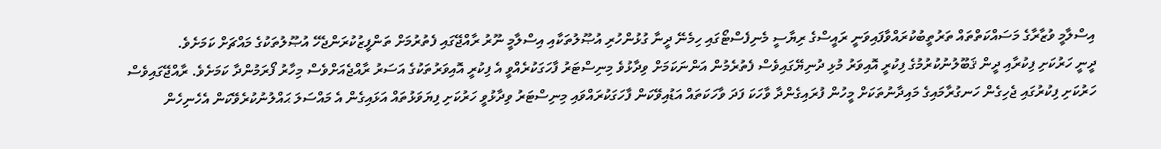އިސްލާމީ ވުޒާރާގެ މަސައްކަތްތައް ތަރުތީބުކުރައްވާފައިވަނީ ރައީސްގެ ރިޔާސީ މެނިފެސްޓޯގައި ހިމެނޭ ދީނާ ގުޅުންހުރި އުޞޫލުތަކާއި އިސްލާމީ ނޫރު ރާއްޖޭގައި ފެތުރުމަށް ތަންފީޒުކުރަންޖެހޭ އުޞޫލުތަކުގެ މައްޗަށް ކަމަށެވެ.
ދީނީ ހަރުކަށި ފިކުރާއި ދީން ޤަބޫލުނުކުރުމުގެ ފިކުރީ އޮއިވަރު މުޅި ދުނިޔޭގައިވެސް ފެތުރެމުން އަންނަކަމަށް ވިދާޅުވެ މިނިސްޓަރު ފާހަގަކުރެއްވީ އެ ފިކުރީ އޮއިވަރުތަކުގެ އަސަރު ރާއްޖެއަށްވެސް މިހާރު ފޯރަމުންދާ ކަމަށެވެ. ރާއްޖޭގައިވެސް ހަރުކަށި ފިކުރުގައި ޖެހިގެން ހަނގުރާމައިގެ މައިދާނުތަކަށް މީހުން ފުރައިގެންދާ ވާހަކަ ފަދަ ވާހަކަތައް އަޑުއިވޭކަން ފާހަގަކުރައްވައި މިނިސްޓަރު ވިދާޅުވީ ހަރުކަށި ފިޔަވަޅުތައް އަޅައިގެން އެ މައްސަލަ ޙައްލުނުކުރެވޭކަން އެހެނިހެން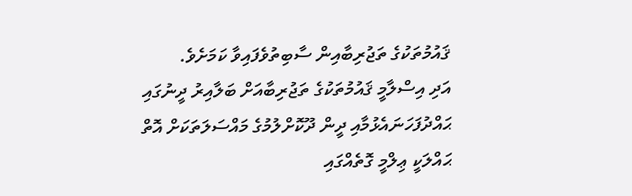ޤައުމުތަކުގެ ތަޖުރިބާއިން ސާބިތުވެފައިވާ ކަމަށެވެ.
އަދި އިސްލާމީ ޤައުމުތަކުގެ ތަޖުރިބާއަށް ބަލާއިރު ދީނުގައި ޙައްދުފަހަނައެޅުމާއި ދީން ދޫކޮށްލުމުގެ މައްސަލަތަކަށް އޮތް ޙައްލަކީ ޢިލްމީ ގޮތެއްގައި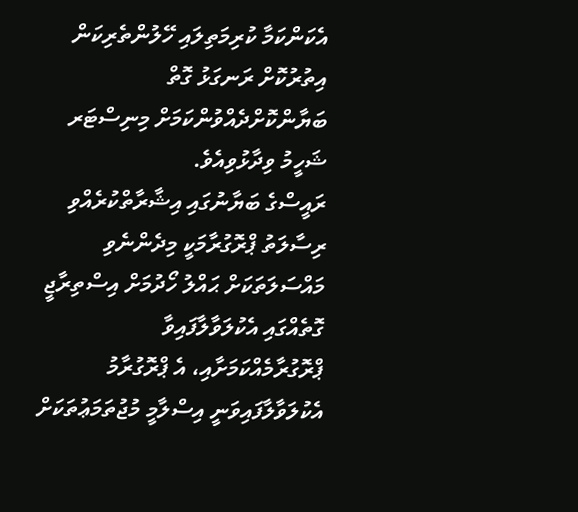އެކަންކަމާ ކުރިމަތިލައި ހޭލުންތެރިކަން އިތުރުކޮށް ރަނގަޅު ގޮތް ބަޔާންކޮށްދެއްވުންކަމަށް މިނިސްޓަރ ޝަހީމު ވިދާޅުވިއެވެ.
ރައީސްގެ ބަޔާނުގައި އިޝާރާތްކުރެއްވި ރިސާލަތު ޕްރޮގުރާމަކީ މިދެންނެވި މައްސަލަތަކަށް ޙައްލު ހޯދުމަށް އިސްތިރާޖީ ގޮތެއްގައި އެކުލަވާލާފައިވާ ޕްރޮގުރާމެއްކަމަށާއި، އެ ޕްރޮގުރާމު އެކުލަވާލާފައިވަނީ އިސްލާމީ މުޖުތަމަޢުތަކަށް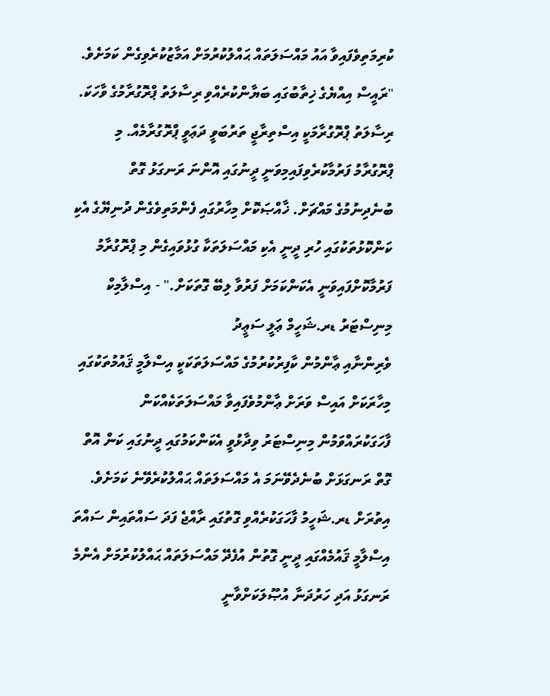ކުރިމަތިވެފައިވާ އައު މައްސަލަތައް ޙައްލުކުރުމަށް އަމާޒުކުރެވިގެން ކަމަށެވެ.
"ރައީސް އިއްޔެގެ ޚިތާބުގައި ބަޔާންކުރެއްވި ރިސާލަތު ޕްރޮގުރާމުގެ ވާހަކަ. ރިސާލަތު ޕްރޮގުރާމަކީ އިސްތިރާޖީ ތަރުބަވީ ދަޢަވީ ޕްރޮގުރާމެއް. މި ޕްރޮގުރާމު ފަރުމާކުރެވިފައިމިވަނީ ދީނުގައި އޮންނަ ރަނގަޅު ގޮތް ބުނެދިނުމުގެ މައްޗަށް. ޚާއްޞަކޮށް މިހާރުގައި ފެންމަތިވެގެން ދުނިޔޭގެ އެކި ކަންކޮޅުތަކުގައި ހުރި ދީނީ އެކި މައްސަލަތަކާ ގުޅުވައިގެން މި ޕްރޮގުރާމު ފަރުމާކޮށްފައިވަނީ އެކަންކަމަށް ފަރުވާ ލިބޭ ގޮތަކަށް." - އިސްލާމިކް މިނިސްޓަރު ޑރ.ޝަހީމް ޢަލީ ސަޢީދު
ވެރިންނާއި ޢާންމުން ކާފިރުކުރުމުގެ މައްސަލަތަކަކީ އިސްލާމީ ޤައުމުތަކުގައި މިހާރަކަށް އައިސް ވަރަށް ޢާންމުވެފައިވާ މައްސަލަތަކެއްކަން ފާހަގަކުރައްވަމުން މިނިސްޓަރު ވިދާޅުވީ އެކަންކަމުގައި ދީނުގައި ކަން އޮތް ގޮތް ރަނގަޅަށް ބުނެދެވޭނަމަ އެ މައްސަލަތައް ޙައްލުކުރެވޭނެ ކަމަށެވެ.
އިތުރަށް ޑރ.ޝަހީމު ފާހަގަކުރެއްވި ގޮތުގައި ރާއްޖެ ފަދަ ސައްތައިން ސައްތަ އިސްލާމީ ޤައުމެއްގައި ދީނީ ގޮތުން އުފެދޭ މައްސަލަތައް ޙައްލުކުރުމަށް އެންމެ ރަނގަޅު އަދި ހަރުދަނާ އުޞޫލަކަށްވާނީ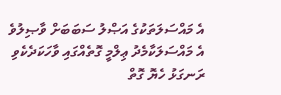އެ މައްސަލަތަކުގެ އަޞްލު ސަބަބަށް ވާޞިލުވެ އެ މައްސަލަކާމެދު ޢިލްމީ ގޮތެއްގައި ވާހަކަދެކެވި ރަނގަޅު ހެޔޮ ގޮތް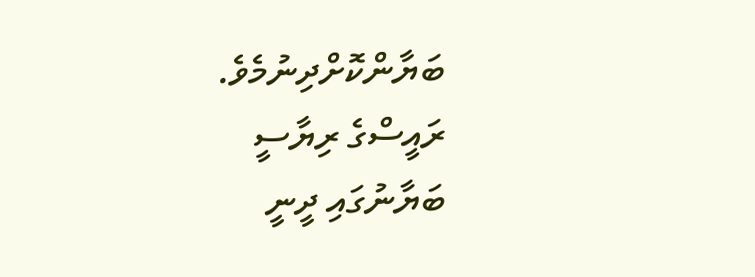ބަޔާންކޮށްދިނުމެވެ.
ރައީސްގެ ރިޔާސީ ބަޔާނުގައި ދީނީ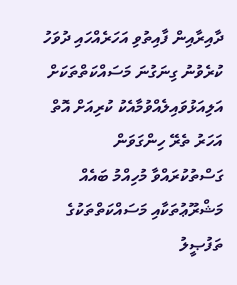ދާއިރާއިން ފާއިތުވި އަހަރެއްހައި ދުވަހު ކުރެވުނު ގިނަގުނަ މަސައްކަތްތަކަށް އަލިއަޅުވައިލެއްވުމާއެކު ކުރިއަށް އޮތް އަހަރު ތެރޭ ހިންގަވަން ގަސްތުކުރައްވާ މުހިއްމު ބައެއް މަޝްރޫޢުތަކާއި މަސައްކަތްތަކުގެ ތަފުޞީލު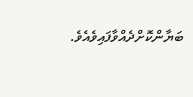ބަޔާންކޮށްދެއްވާފައިވެއެވެ.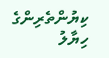ކިޔުންތެރިންގެ ހިޔާލު